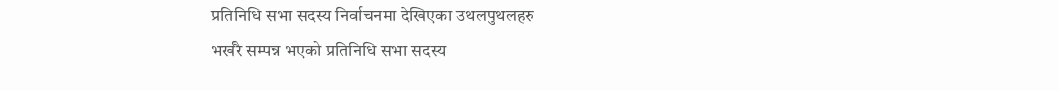प्रतिनिधि सभा सदस्य निर्वाचनमा देखिएका उथलपुथलहरु
भर्खरै सम्पन्न भएको प्रतिनिधि सभा सदस्य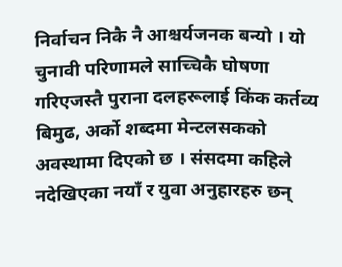निर्वाचन निकै नै आश्चर्यजनक बन्यो । यो चुनावी परिणामले साच्चिकै घोषणा गरिएजस्तै पुराना दलहरूलाई किंक कर्तव्य बिमुढ, अर्को शब्दमा मेन्टलसकको अवस्थामा दिएको छ । संसदमा कहिले नदेखिएका नयाँ र युवा अनुहारहरु छन्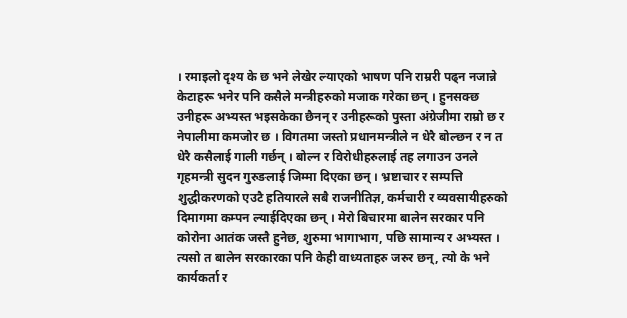। रमाइलो दृश्य के छ भने लेखेर ल्याएको भाषण पनि राम्ररी पढ्न नजान्ने केटाहरू भनेर पनि कसैले मन्त्रीहरुको मजाक गरेका छन् । हुनसक्छ उनीहरू अभ्यस्त भइसकेका छैनन् र उनीहरूको पुस्ता अंग्रेजीमा राम्रो छ र नेपालीमा कमजोर छ । विगतमा जस्तो प्रधानमन्त्रीले न धेरै बोल्छन र न त धेरै कसैलाई गाली गर्छन् । बोल्न र विरोधीहरुलाई तह लगाउन उनले गृहमन्त्री सुदन गुरुङलाई जिम्मा दिएका छन् । भ्रष्टाचार र सम्पत्ति शुद्धीकरणको एउटै हतियारले सबै राजनीतिज्ञ, कर्मचारी र व्यवसायीहरुको दिमागमा कम्पन ल्याईदिएका छन् । मेरो बिचारमा बालेन सरकार पनि कोरोना आतंक जस्तै हुनेछ, शुरुमा भागाभाग, पछि सामान्य र अभ्यस्त । त्यसो त बालेन सरकारका पनि केही वाध्यताहरु जरुर छन्, त्यो के भने कार्यकर्ता र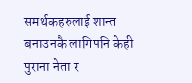समर्थकहरुलाई शान्त बनाउनकै लागिपनि केही पुराना नेता र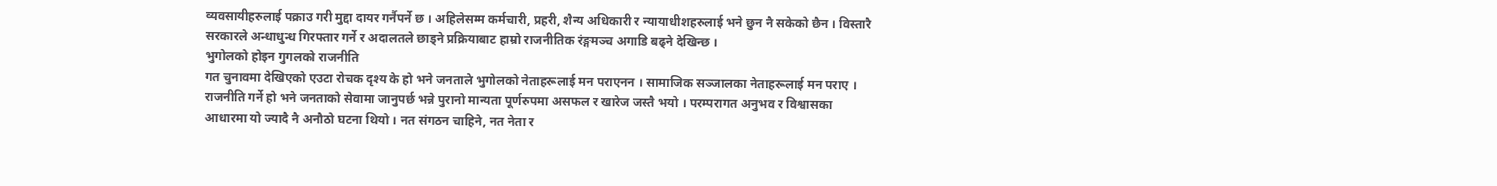व्यवसायीहरुलाई पक्राउ गरी मुद्दा दायर गर्नैपर्ने छ । अहिलेसम्म कर्मचारी, प्रहरी, शैन्य अधिकारी र न्यायाधीशहरुलाई भने छुन नै सकेको छैन । विस्तारै सरकारले अन्धाधुन्ध गिरफ्तार गर्ने र अदालतले छाड्ने प्रक्रियाबाट हाम्रो राजनीतिक रंङ्गमञ्च अगाडि बढ्ने देखिन्छ ।
भुगोलको होइन गुगलको राजनीति
गत चुनावमा देखिएको एउटा रोचक दृश्य के हो भने जनताले भुगोलको नेताहरूलाई मन पराएनन । सामाजिक सञ्जालका नेताहरूलाई मन पराए । राजनीति गर्ने हो भने जनताको सेवामा जानुपर्छ भन्ने पुरानो मान्यता पूर्णरुपमा असफल र खारेज जस्तै भयो । परम्परागत अनुभव र विश्वासका आधारमा यो ज्यादै नै अनौठो घटना थियो । नत संगठन चाहिने, नत नेता र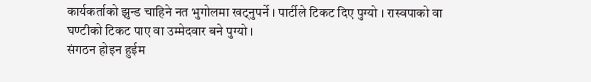कार्यकर्ताको झुन्ड चाहिने नत भुगोलमा खट्नुपर्ने । पार्टीले टिकट दिए पुग्यो । रास्वपाको वा घण्टीको टिकट पाए वा उम्मेदवार बने पुग्यो ।
संगठन होइन हुईम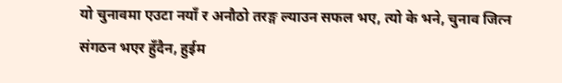यो चुनावमा एउटा नयाँ र अनौठो तरङ्ग ल्याउन सफल भए, त्यो के भने, चुनाव जित्न संगठन भएर हुँदैन, हुईम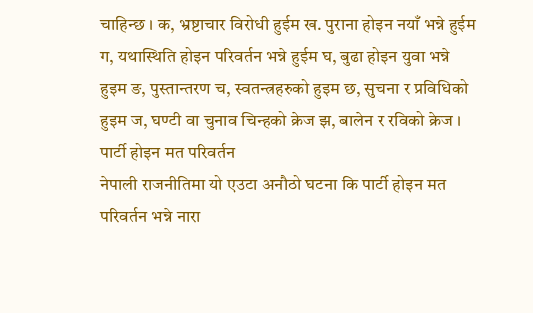चाहिन्छ । क, भ्रष्टाचार विरोधी हुईम ख. पुराना होइन नयाँ भन्ने हुईम ग, यथास्थिति होइन परिवर्तन भन्ने हुईम घ, बुढा होइन युवा भन्ने हुइम ङ, पुस्तान्तरण च, स्वतन्त्रहरुको हुइम छ, सुचना र प्रविधिको हुइम ज, घण्टी वा चुनाव चिन्हको क्रेज झ, बालेन र रविको क्रेज ।
पार्टी होइन मत परिवर्तन
नेपाली राजनीतिमा यो एउटा अनौठो घटना कि पार्टी होइन मत परिवर्तन भन्ने नारा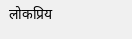लोकप्रिय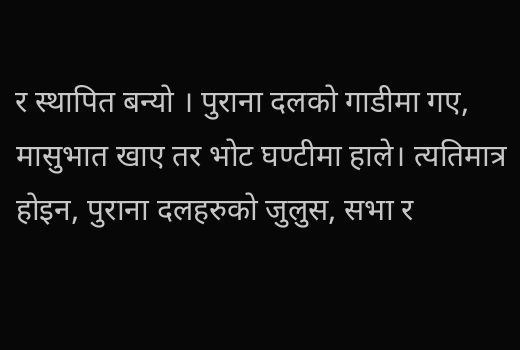र स्थापित बन्यो । पुराना दलको गाडीमा गए, मासुभात खाए तर भोट घण्टीमा हाले। त्यतिमात्र होइन, पुराना दलहरुको जुलुस, सभा र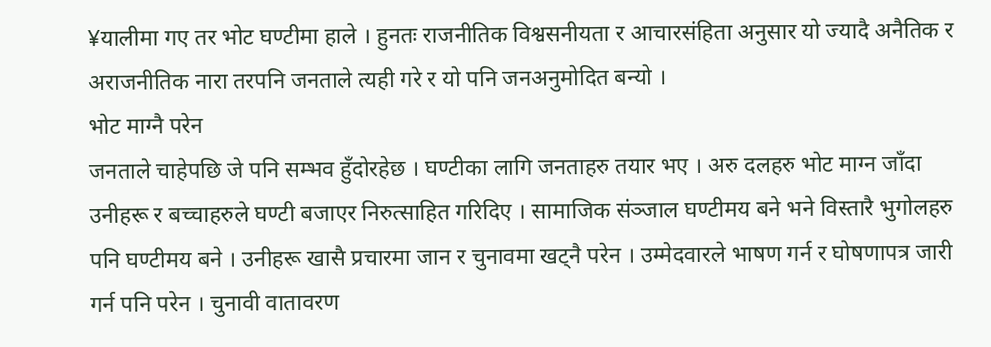¥यालीमा गए तर भोट घण्टीमा हाले । हुनतः राजनीतिक विश्वसनीयता र आचारसंहिता अनुसार यो ज्यादै अनैतिक र अराजनीतिक नारा तरपनि जनताले त्यही गरे र यो पनि जनअनुमोदित बन्यो ।
भोट माग्नै परेन
जनताले चाहेपछि जे पनि सम्भव हुँदोरहेछ । घण्टीका लागि जनताहरु तयार भए । अरु दलहरु भोट माग्न जाँदा उनीहरू र बच्चाहरुले घण्टी बजाएर निरुत्साहित गरिदिए । सामाजिक संञ्जाल घण्टीमय बने भने विस्तारै भुगोलहरु पनि घण्टीमय बने । उनीहरू खासै प्रचारमा जान र चुनावमा खट्नै परेन । उम्मेदवारले भाषण गर्न र घोषणापत्र जारी गर्न पनि परेन । चुनावी वातावरण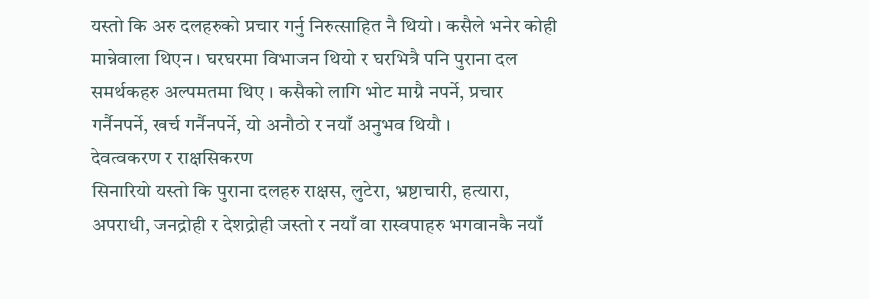यस्तो कि अरु दलहरुको प्रचार गर्नु निरुत्साहित नै थियो । कसैले भनेर कोही मान्नेवाला थिएन । घरघरमा विभाजन थियो र घरभित्रै पनि पुराना दल समर्थकहरु अल्पमतमा थिए । कसैको लागि भोट माग्नै नपर्ने, प्रचार गर्नैनपर्ने, खर्च गर्नैनपर्ने, यो अनौठो र नयाँ अनुभव थियौ ।
देवत्वकरण र राक्षसिकरण
सिनारियो यस्तो कि पुराना दलहरु राक्षस, लुटेरा, भ्रष्टाचारी, हत्यारा, अपराधी, जनद्रोही र देशद्रोही जस्तो र नयाँ वा रास्वपाहरु भगवानकै नयाँ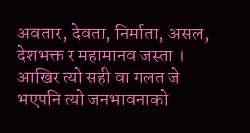अवतार, देवता, निर्माता, असल, देशभक्त र महामानव जस्ता । आखिर त्यो सही वा गलत जे भएपनि त्यो जनभावनाको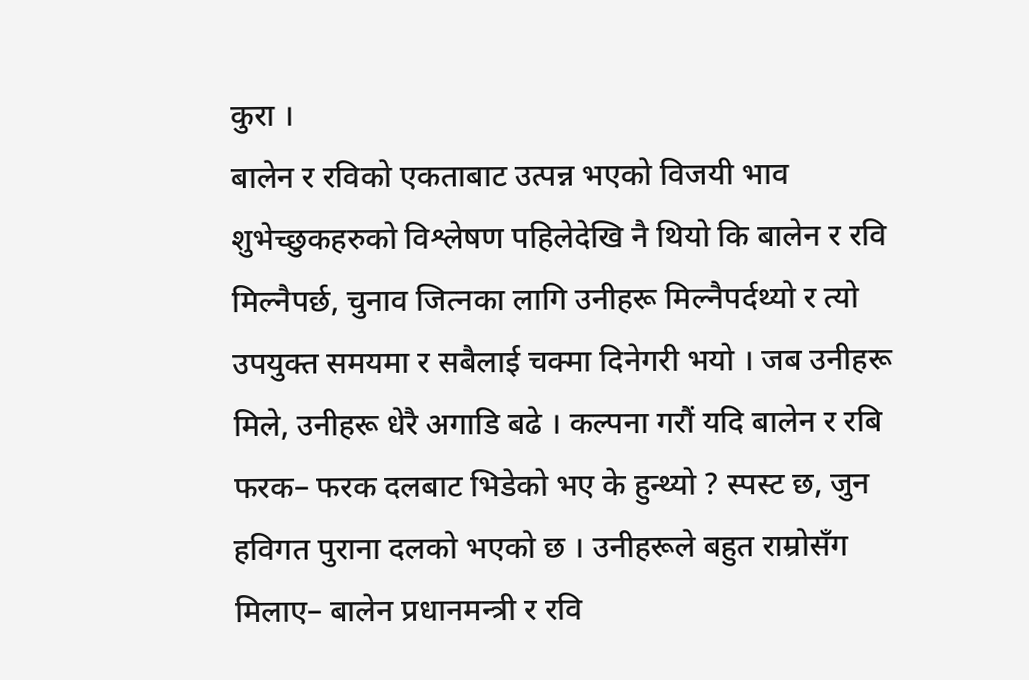कुरा ।
बालेन र रविको एकताबाट उत्पन्न भएको विजयी भाव शुभेच्छुकहरुको विश्लेषण पहिलेदेखि नै थियो कि बालेन र रवि मिल्नैपर्छ, चुनाव जित्नका लागि उनीहरू मिल्नैपर्दथ्यो र त्यो उपयुक्त समयमा र सबैलाई चक्मा दिनेगरी भयो । जब उनीहरू मिले, उनीहरू धेरै अगाडि बढे । कल्पना गरौं यदि बालेन र रबि फरक– फरक दलबाट भिडेको भए के हुन्थ्यो ? स्पस्ट छ, जुन हविगत पुराना दलको भएको छ । उनीहरूले बहुत राम्रोसँग मिलाए– बालेन प्रधानमन्त्री र रवि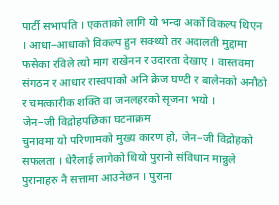पार्टी सभापति । एकताको लागि यो भन्दा अर्को विकल्प थिएन । आधा–आधाको विकल्प हुन सक्थ्यो तर अदालती मुद्दामा फसेका रविले त्यो माग राखेनन र उदारता देखाए । वास्तवमा संगठन र आधार रास्वपाको अनि क्रेज घण्टी र बालेनको अनौठो र चमत्कारीक शक्ति वा जनलहरको सृजना भयो ।
जेन–जी विद्रोहपछिका घटनाक्रम
चुनावमा यो परिणामको मुख्य कारण हो, जेन–जी विद्रोहको सफलता । धेरैलाई लागेको थियो पुरानो संविधान मान्नुले पुरानाहरु नै सत्तामा आउनेछन । पुराना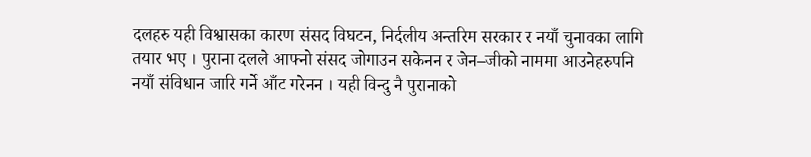दलहरु यही विश्वासका कारण संसद विघटन, निर्दलीय अन्तरिम सरकार र नयाँ चुनावका लागि तयार भए । पुराना दलले आफ्नो संसद जोगाउन सकेनन र जेन–जीको नाममा आउनेहरुपनि नयाँ संविधान जारि गर्ने आँट गरेनन । यही विन्दु नै पुरानाको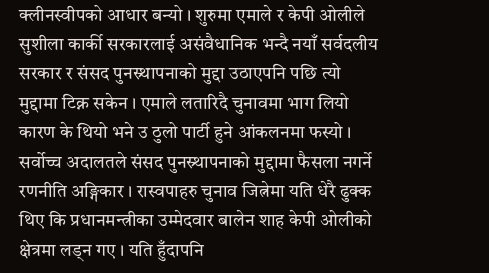क्लीनस्वीपको आधार बन्यो । शुरुमा एमाले र केपी ओलीले सुशीला कार्की सरकारलाई असंवैधानिक भन्दै नयाँ सर्वदलीय सरकार र संसद पुनस्र्थापनाको मुद्दा उठाएपनि पछि त्यो मुद्दामा टिक्न सकेन । एमाले लतारिदै चुनावमा भाग लियो कारण के थियो भने उ ठुलो पार्टी हुने आंकलनमा फस्यो । सर्वोच्च अदालतले संसद पुनस्र्थापनाको मुद्दामा फैसला नगर्ने रणनीति अङ्गिकार । रास्वपाहरु चुनाव जित्नेमा यति धेरै ढुक्क थिए कि प्रधानमन्त्रीका उम्मेदवार बालेन शाह केपी ओलीको क्षेत्रमा लड्न गए । यति हुँदापनि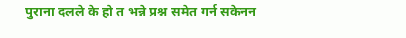पुराना दलले के हो त भन्ने प्रश्न समेत गर्न सकेनन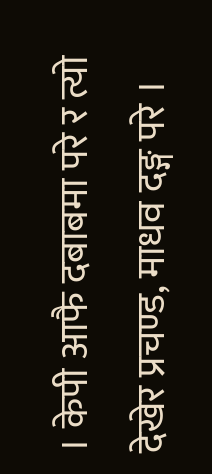। केपी आफै दबाबमा परे र त्यो देखेर प्रचण्ड, माधव दङ्ग परे ।